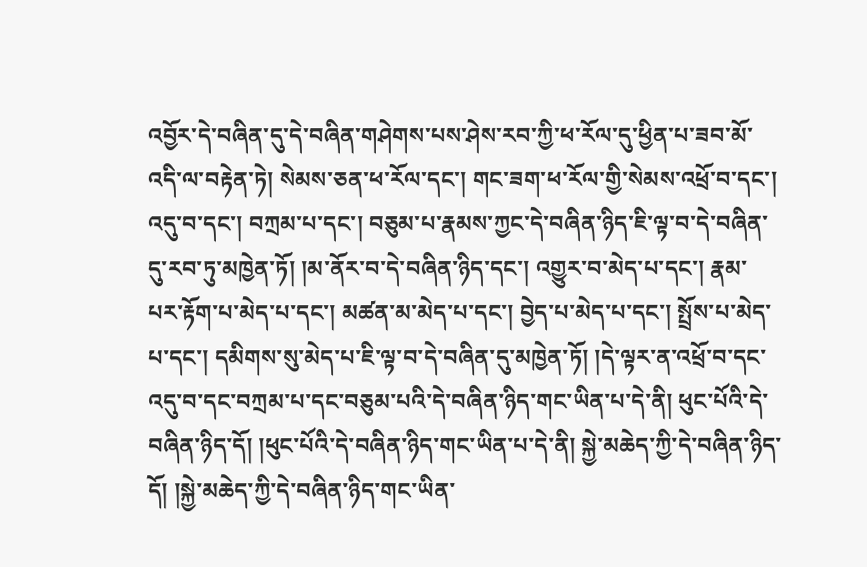འབྱོར་དེ་བཞིན་དུ་དེ་བཞིན་གཤེགས་པས་ཤེས་རབ་ཀྱི་ཕ་རོལ་དུ་ཕྱིན་པ་ཟབ་མོ་འདི་ལ་བརྟེན་ཏེ། སེམས་ཅན་ཕ་རོལ་དང་། གང་ཟག་ཕ་རོལ་གྱི་སེམས་འཕྲོ་བ་དང་། འདུ་བ་དང་། བཀྲམ་པ་དང་། བཅུམ་པ་རྣམས་ཀྱང་དེ་བཞིན་ཉིད་ཇི་ལྟ་བ་དེ་བཞིན་དུ་རབ་ཏུ་མཁྱེན་ཏོ། །མ་ནོར་བ་དེ་བཞིན་ཉིད་དང་། འགྱུར་བ་མེད་པ་དང་། རྣམ་པར་རྟོག་པ་མེད་པ་དང་། མཚན་མ་མེད་པ་དང་། བྱེད་པ་མེད་པ་དང་། སྤྲོས་པ་མེད་པ་དང་། དམིགས་སུ་མེད་པ་ཇི་ལྟ་བ་དེ་བཞིན་དུ་མཁྱེན་ཏོ། །དེ་ལྟར་ན་འཕྲོ་བ་དང་འདུ་བ་དང་བཀྲམ་པ་དང་བཅུམ་པའི་དེ་བཞིན་ཉིད་གང་ཡིན་པ་དེ་ནི། ཕུང་པོའི་དེ་བཞིན་ཉིད་དོ། །ཕུང་པོའི་དེ་བཞིན་ཉིད་གང་ཡིན་པ་དེ་ནི། སྐྱེ་མཆེད་ཀྱི་དེ་བཞིན་ཉིད་དོ། །སྐྱེ་མཆེད་ཀྱི་དེ་བཞིན་ཉིད་གང་ཡིན་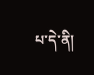པ་དེ་ནི།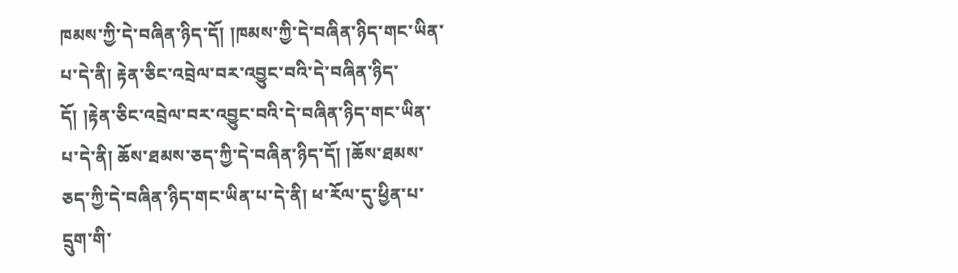ཁམས་ཀྱི་དེ་བཞིན་ཉིད་དོ། །ཁམས་ཀྱི་དེ་བཞིན་ཉིད་གང་ཡིན་པ་དེ་ནི། རྟེན་ཅིང་འབྲེལ་བར་འབྱུང་བའི་དེ་བཞིན་ཉིད་དོ། །རྟེན་ཅིང་འབྲེལ་བར་འབྱུང་བའི་དེ་བཞིན་ཉིད་གང་ཡིན་པ་དེ་ནི། ཆོས་ཐམས་ཅད་ཀྱི་དེ་བཞིན་ཉིད་དོ། །ཆོས་ཐམས་ཅད་ཀྱི་དེ་བཞིན་ཉིད་གང་ཡིན་པ་དེ་ནི། ཕ་རོལ་དུ་ཕྱིན་པ་དྲུག་གི་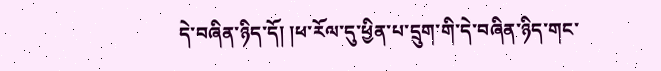དེ་བཞིན་ཉིད་དོ། །ཕ་རོལ་དུ་ཕྱིན་པ་དྲུག་གི་དེ་བཞིན་ཉིད་གང་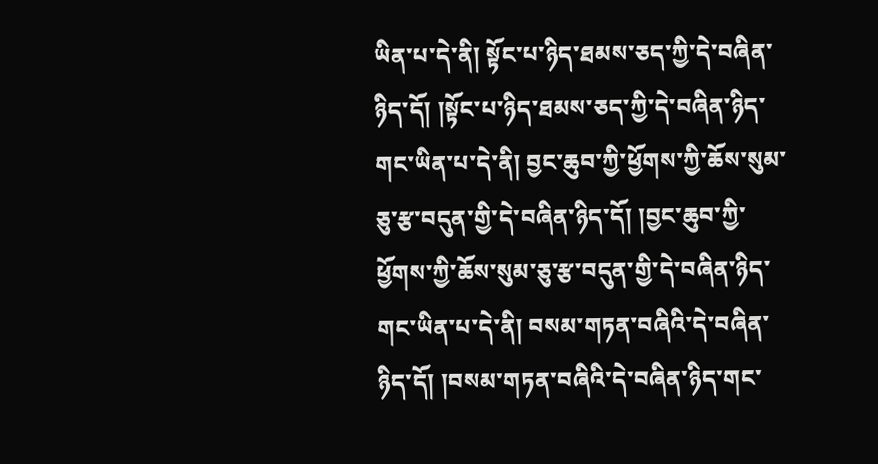ཡིན་པ་དེ་ནི། སྟོང་པ་ཉིད་ཐམས་ཅད་ཀྱི་དེ་བཞིན་ཉིད་དོ། །སྟོང་པ་ཉིད་ཐམས་ཅད་ཀྱི་དེ་བཞིན་ཉིད་གང་ཡིན་པ་དེ་ནི། བྱང་ཆུབ་ཀྱི་ཕྱོགས་ཀྱི་ཆོས་སུམ་ཅུ་རྩ་བདུན་གྱི་དེ་བཞིན་ཉིད་དོ། །བྱང་ཆུབ་ཀྱི་ཕྱོགས་ཀྱི་ཆོས་སུམ་ཅུ་རྩ་བདུན་གྱི་དེ་བཞིན་ཉིད་གང་ཡིན་པ་དེ་ནི། བསམ་གཏན་བཞིའི་དེ་བཞིན་ཉིད་དོ། །བསམ་གཏན་བཞིའི་དེ་བཞིན་ཉིད་གང་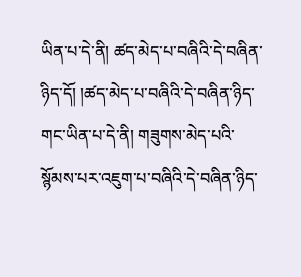ཡིན་པ་དེ་ནི། ཚད་མེད་པ་བཞིའི་དེ་བཞིན་ཉིད་དོ། །ཚད་མེད་པ་བཞིའི་དེ་བཞིན་ཉིད་གང་ཡིན་པ་དེ་ནི། གཟུགས་མེད་པའི་སྙོམས་པར་འཇུག་པ་བཞིའི་དེ་བཞིན་ཉིད་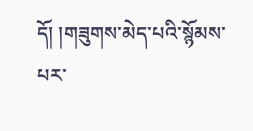དོ། །གཟུགས་མེད་པའི་སྙོམས་པར་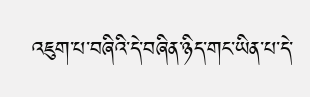འཇུག་པ་བཞིའི་དེ་བཞིན་ཉིད་གང་ཡིན་པ་དེ་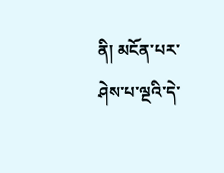ནི། མངོན་པར་ཤེས་པ་ལྔའི་དེ་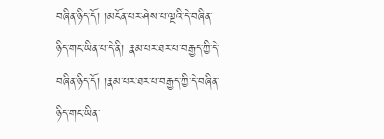བཞིན་ཉིད་དོ། །མངོན་པར་ཤེས་པ་ལྔའི་དེ་བཞིན་ཉིད་གང་ཡིན་པ་དེ་ནི། རྣམ་པར་ཐར་པ་བརྒྱད་ཀྱི་དེ་བཞིན་ཉིད་དོ། །རྣམ་པར་ཐར་པ་བརྒྱད་ཀྱི་དེ་བཞིན་ཉིད་གང་ཡིན་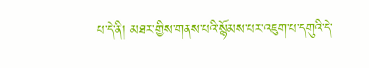པ་དེ་ནི། མཐར་གྱིས་གནས་པའི་སྙོམས་པར་འཇུག་པ་དགུའི་དེ་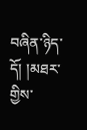བཞིན་ཉིད་དོ། །མཐར་གྱིས་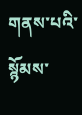གནས་པའི་སྙོམས་